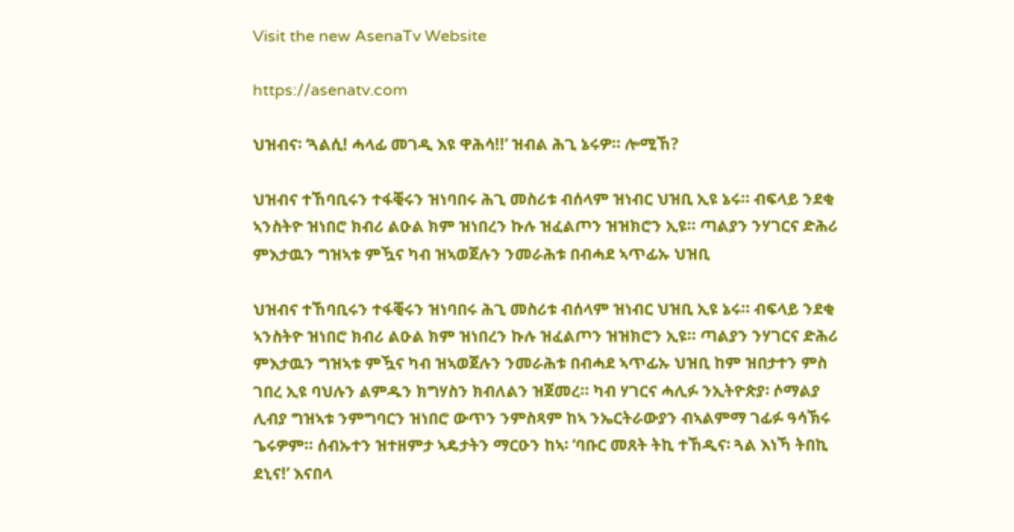Visit the new AsenaTv Website

https://asenatv.com

ህዝብና፡ ‘ጓልሲ! ሓላፊ መገዲ እዩ ዋሕሳ!!’ ዝብል ሕጊ ኔሩዎ። ሎሚኸ?

ህዝብና ተኸባቢሩን ተፋቒሩን ዝነባበሩ ሕጊ መስሪቱ ብሰላም ዝነብር ህዝቢ ኢዩ ኔሩ። ብፍላይ ንደቂ ኣንስትዮ ዝነበሮ ክብሪ ልዑል ክም ዝነበረን ኩሉ ዝፈልጦን ዝዝክሮን ኢዩ። ጣልያን ንሃገርና ድሕሪ ምእታዉን ግዝኣቱ ምዃና ካብ ዝኣወጀሉን ንመራሕቱ በብሓደ ኣጥፊኡ ህዝቢ

ህዝብና ተኸባቢሩን ተፋቒሩን ዝነባበሩ ሕጊ መስሪቱ ብሰላም ዝነብር ህዝቢ ኢዩ ኔሩ። ብፍላይ ንደቂ ኣንስትዮ ዝነበሮ ክብሪ ልዑል ክም ዝነበረን ኩሉ ዝፈልጦን ዝዝክሮን ኢዩ። ጣልያን ንሃገርና ድሕሪ ምእታዉን ግዝኣቱ ምዃና ካብ ዝኣወጀሉን ንመራሕቱ በብሓደ ኣጥፊኡ ህዝቢ ከም ዝበታተን ምስ ገበረ ኢዩ ባህሉን ልምዱን ክግሃስን ክብለልን ዝጀመረ። ካብ ሃገርና ሓሊፉ ንኢትዮጵያ፡ ሶማልያ ሊብያ ግዝኣቱ ንምግባርን ዝነበሮ ውጥን ንምስጻም ከኣ ንኤርትራውያን ብኣልምማ ገፊፉ ዓሳኽሩ ጌሩዎም። ሰብኡተን ዝተዘምታ ኣዴታትን ማርዑን ከኣ፡ ‘ባቡር መጸት ትኪ ተኸዲና፡ ጓል እነኻ ትበኪ ደኒና!’ እናበላ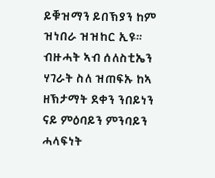ይቑዝማን ይበኽያን ከም ዝነበራ ዝዝከር ኢዩ። ብዙሓት ኣብ ሰለስቲኤን ሃገራት ስለ ዝጠፍኡ ከኣ ዘኽታማት ደቀን ንበይነን ናይ ምዕባይን ምንባይን ሓላፍነት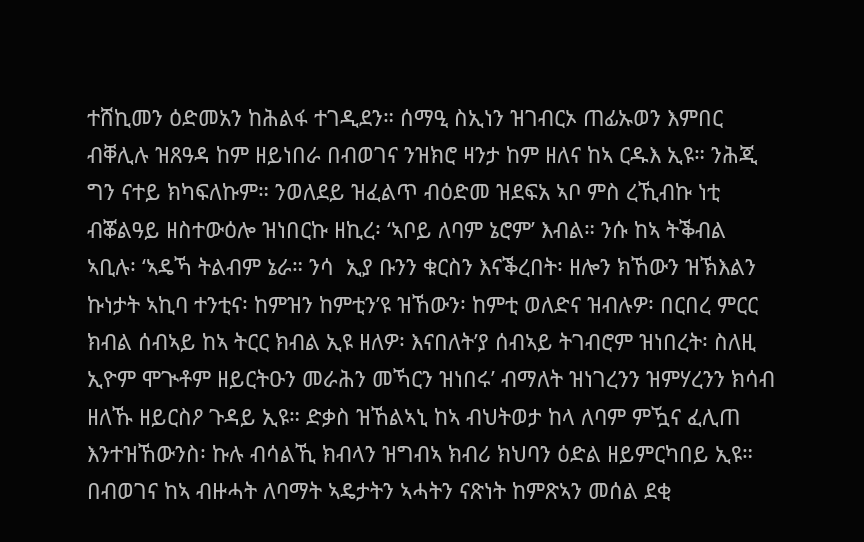ተሸኪመን ዕድመአን ከሕልፋ ተገዲደን። ሰማዒ ስኢነን ዝገብርኦ ጠፊኡወን እምበር ብቐሊሉ ዝጸዓዳ ከም ዘይነበራ በብወገና ንዝክሮ ዛንታ ከም ዘለና ከኣ ርዱእ ኢዩ። ንሕጂ ግን ናተይ ክካፍለኩም። ንወለደይ ዝፈልጥ ብዕድመ ዝደፍአ ኣቦ ምስ ረኺብኩ ነቲ ብቖልዓይ ዘስተውዕሎ ዝነበርኩ ዘኪረ፡ ‘ኣቦይ ለባም ኔሮም’ እብል። ንሱ ከኣ ትቕብል ኣቢሉ፡ ‘ኣዴኻ ትልብም ኔራ። ንሳ  ኢያ ቡንን ቁርስን እናቕረበት፡ ዘሎን ክኸውን ዝኽእልን ኩነታት ኣኪባ ተንቲና፡ ከምዝን ከምቲን’ዩ ዝኸውን፡ ከምቲ ወለድና ዝብሉዎ፡ በርበረ ምርር ክብል ሰብኣይ ከኣ ትርር ክብል ኢዩ ዘለዎ፡ እናበለት’ያ ሰብኣይ ትገብሮም ዝነበረት፡ ስለዚ ኢዮም ሞጒቶም ዘይርትዑን መራሕን መኻርን ዝነበሩ’ ብማለት ዝነገረንን ዝምሃረንን ክሳብ ዘለኹ ዘይርስዖ ጉዳይ ኢዩ። ድቃስ ዝኸልኣኒ ከኣ ብህትወታ ከላ ለባም ምዃና ፈሊጠ እንተዝኸውንስ፡ ኩሉ ብሳልኺ ክብላን ዝግብኣ ክብሪ ክህባን ዕድል ዘይምርካበይ ኢዩ። በብወገና ከኣ ብዙሓት ለባማት ኣዴታትን ኣሓትን ናጽነት ከምጽኣን መሰል ደቂ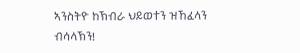ኣንስትዮ ከኽብራ ህይወተን ዝኸፈላን ብሳላኽን!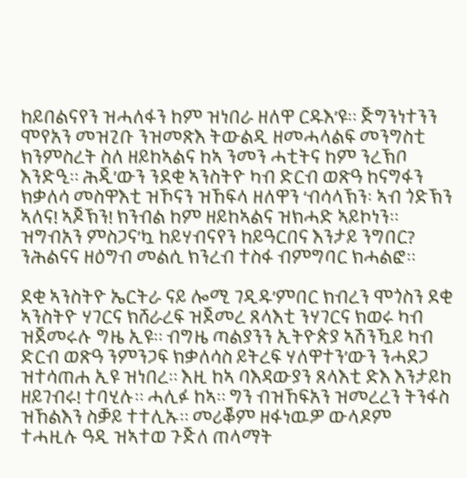ከይበልናየን ዝሓለፋን ከም ዝነበራ ዘለዋ ርዱእ’ዩ። ጅግንነተንን ሞየአን መዝጊቡ ንዝመጽእ ትውልዲ ዘመሓላልፍ መንግስቲ ክንምስረት ስለ ዘይከኣልና ከኣ ንመን ሓቲትና ከም ንረኽቦ እንድዒ። ሕጂ’ውን ንደቂ ኣንስትዮ ካብ ድርብ ወጽዓ ከናግፋን ክቃለሳ መስዋእቲ ዝኾናን ዝኸፍላ ዘለዋን ‘ብሳላኽን፡ ኣብ ጎድኽን ኣለና! ኣጆኽን! ክንብል ከም ዘይከኣልና ዝክሓድ ኣይኮነን። ዝግብአን ምስጋና’ኳ ከይሃብናየን ከይዓርበና እንታይ ንግበር? ንሕልናና ዘዕግብ መልሲ ክንረብ ተስፋ ብምግባር ክሓልፎ።

ደቂ ኣንስትዮ ኤርትራ ናይ ሎሚ ገዲዱ’ምበር ክብረን ሞጎስን ደቂ ኣንስትዮ ሃገርና ክሸራረፍ ዝጀመረ ጸላእቲ ንሃገርና ክወሩ ካብ ዝጀመሩሉ ግዜ ኢዩ። ብግዜ ጣልያንን ኢትዮጵያ ኣሽንዃይ ካብ ድርብ ወጽዓ ንምንጋፍ ክቃለሳስ ይትረፍ ሃለዋተን’ውን ንሓደጋ ዝተሳጠሐ ኢዩ ዝነበረ። እዚ ከኣ ባእዳውያን ጸላእቲ ድእ እንታይከ ዘይገብሩ! ተባሂሉ። ሓሊፉ ከኣ። ግን ብዝኸፍአን ዝመረረን ትንፋስ ዝኸልእን ስቓይ ተተሊኡ። መሪቖም ዘፋነዉዎ ውላዶም ተሓዚሉ ዓዲ ዝኣተወ ጉጅለ ጠላማት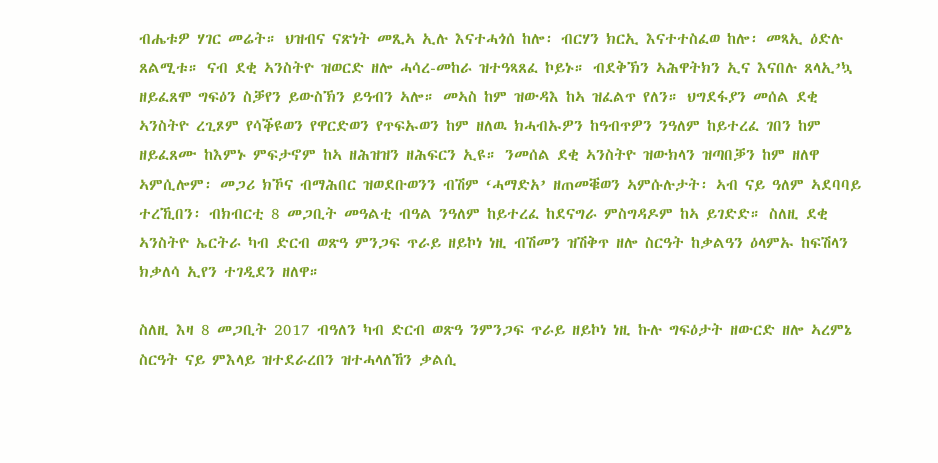ብሔቱዎ ሃገር መሬት። ህዝብና ናጽነት መጺኣ ኢሉ እናተሓጎሰ ከሎ፡ ብርሃን ክርኢ እናተተስፈወ ከሎ፡ መጻኢ ዕድሉ ጸልሚቱ። ናብ ደቂ ኣንስትዮ ዝወርድ ዘሎ ሓሳረ-መከራ ዝተዓጻጸፈ ኮይኑ። ብደቅኽን ኣሕዋትክን ኢና እናበሉ ጸላኢ’ኳ ዘይፈጸሞ ግፍዕን ስቓየን ይውስኽን ይዓብን ኣሎ። መኣስ ከም ዝውዳእ ከኣ ዝፈልጥ የለን። ህግደፋያን መሰል ደቂ ኣንስትዮ ረጊጾም የሳቕዩወን የዋርድወን የጥፍኡወን ከም ዘለዉ ክሓብኡዎን ከዓብጥዎን ንዓለም ከይተረፈ ገበን ከም ዘይፈጸሙ ከእምኑ ምፍታኖም ከኣ ዘሕዝዝን ዘሕፍርን ኢዩ። ንመሰል ደቂ ኣንስትዮ ዝውክላን ዝጣበቓን ከም ዘለዋ ኣምሲሎም፡ መጋሪ ክኾና ብማሕበር ዝወደቡወንን ብሽም ‘ሓማድአ’ ዘጠመቑወን ኣምሱሉታት፡ ኣብ ናይ ዓለም ኣደባባይ ተረኺበን፡ ብክብርቲ 8 መጋቢት መዓልቲ ብዓል ንዓለም ከይተረፈ ከደናግራ ምስግዳዶም ከኣ ይገድድ። ስለዚ ደቂ ኣንስትዮ ኤርትራ ካብ ድርብ ወጽዓ ምንጋፍ ጥራይ ዘይኮነ ነዚ ብሽመን ዝሽቅጥ ዘሎ ስርዓት ከቃልዓን ዕላምኡ ከፍሽላን ክቃለሳ ኢየን ተገዲደን ዘለዋ።

ስለዚ እዛ 8 መጋቢት 2017 ብዓለን ካብ ድርብ ወጽዓ ንምንጋፍ ጥራይ ዘይኮነ ነዚ ኩሉ ግፍዕታት ዘውርድ ዘሎ ኣረምኔ ስርዓት ናይ ምእላይ ዝተደራረበን ዝተሓላለኸን ቃልሲ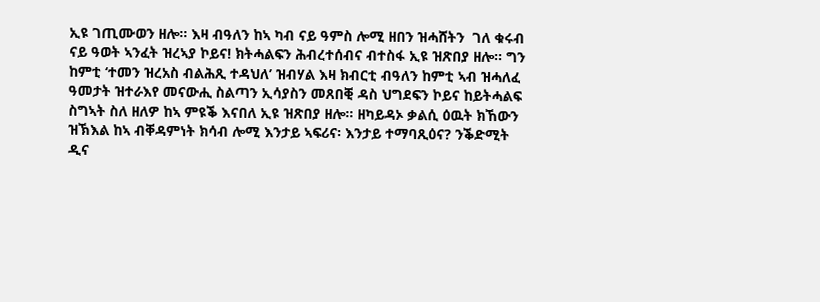ኢዩ ገጢሙወን ዘሎ። እዛ ብዓለን ከኣ ካብ ናይ ዓምስ ሎሚ ዘበን ዝሓሸትን  ገለ ቁሩብ ናይ ዓወት ኣንፈት ዝረኣያ ኮይና! ክትሓልፍን ሕብረተሰብና ብተስፋ ኢዩ ዝጽበያ ዘሎ። ግን ከምቲ ‘ተመን ዝረአስ ብልሕጺ ተዳህለ’ ዝብሃል እዛ ክብርቲ ብዓለን ከምቲ ኣብ ዝሓለፈ ዓመታት ዝተራእየ መናውሒ ስልጣን ኢሳያስን መጸበቒ ዳስ ህግደፍን ኮይና ከይትሓልፍ ስግኣት ስለ ዘለዎ ከኣ ምዩቕ እናበለ ኢዩ ዝጽበያ ዘሎ። ዘካይዳኦ ቃልሲ ዕዉት ክኸውን ዝኽእል ከኣ ብቐዳምነት ክሳብ ሎሚ እንታይ ኣፍሪና፡ እንታይ ተማባጺዕና? ንቕድሚት ዲና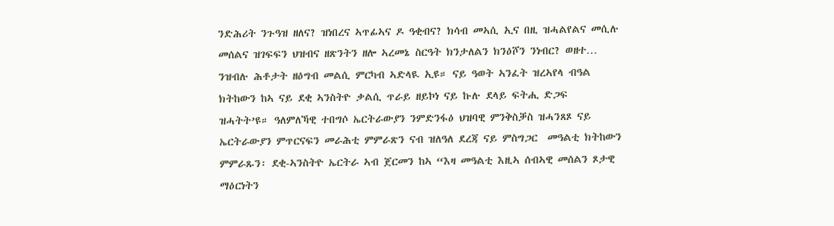ንድሕሪት ንጉዓዝ ዘለና? ዝነበረና ኣጥፊኣና ዶ ዓቂብና? ክሳብ መኣሲ ኢና በዚ ዝሓልየልና መሲሉ መሰልና ዝገፍፍን ህዝብና ዘጽንትን ዘሎ ኣረመኔ ስርዓት ክንታለልን ክንዕሾን ንነብር? ወዘተ… ንዝብሉ ሕቶታት ዘዕግብ መልሲ ምርካብ ኣድላዪ ኢዩ። ናይ ዓወት ኣንፈት ዝረኣየላ ብዓል ክትከውን ከኣ ናይ ደቂ ኣንስትዮ ቃልሲ ጥራይ ዘይኮነ ናይ ኩሉ ደላይ ፍትሒ ድጋፍ ዝሓትት’ዩ። ዓለምለኻዊ ተበግሶ ኤርትራውያን ንምድንፋዕ ህዝባዊ ምንቅስቓስ ዝሓንጸጾ ናይ ኤርትራውያን ምጥርናፍን መራሕቲ ምምራጽን ናብ ዝለዓለ ደረጃ ናይ ምስግጋር  መዓልቲ ክትከውን ምምራጹን፡ ደቂ-ኣንስትዮ ኤርትራ ኣብ ጀርመን ከኣ “እዛ መዓልቲ እዚኣ ሰብኣዊ መሰልን ጾታዊ ማዕርነትን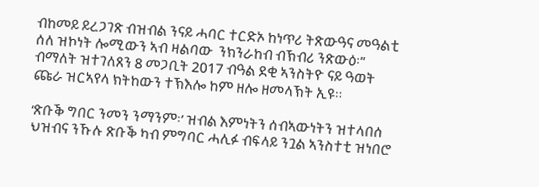ብከመይ ይረጋገጽ ብዝብል ንናይ ሓባር ተርድኦ ከነጥሪ ትጽውዓና መዓልቲ ሰለ ዝኮነት ሎሚውን ኣብ ዛልባው  ንክንራከብ ብኽብሪ ንጽውዕ፡” ብማለት ዝተገለጸን 8 መጋቢት 2017 ብዓል ደቂ ኣንስትዮ ናይ ዓወት ጩራ ዝርኣየላ ክትከውን ተኽእሎ ከም ዘሎ ዘመላኽት ኢዩ።

‘ጽቡቕ ግበር ንመን ንማንም፡’ ዝብል እምነትን ሰብኣውነትን ዝተላበሰ ህዝብና ንኹሉ ጽቡቕ ካብ ምግባር ሓሊፉ ብፍላይ ንጓል ኣንስተቲ ዝነበሮ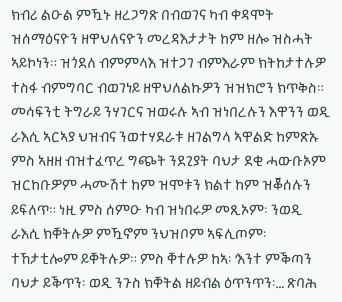ክብሪ ልዑል ምዃኑ ዘረጋግጽ በብወገና ካብ ቀዳሞት ዝሰማዕናዮን ዘዋህለናዮን መረዳእታታት ከም ዘሎ ዝስሓት ኣይኮነን። ዝጎደለ ብምምላእ ዝተጋገ ብምእራም ክትከታተሉዎ ተስፋ ብምግባር ብወገነይ ዘዋህለልኩዎን ዝዝክሮን ክጥቅስ። መሳፍንቲ ትግራይ ንሃገርና ዝወሩሉ ኣብ ዝነበረሉን እዋንን ወዲ ራእሲ ኣርኣያ ህዝብና ንወተሃደራቱ ዘገልግላ ኣዋልድ ከምጽኡ ምስ ኣዘዘ ብዝተፈጥረ ግጭት ንደጊያት ባህታ ደቂ ሓውቡኦም ዝርከቡዎም ሓሙሽተ ከም ዝሞቱን ክልተ ከም ዝቖሰሉን ይፍለጥ። ነዚ ምስ ሰምዑ ካብ ዝነበሩዎ መጺኦም፡ ንወዲ ራእሲ ክቐትሉዎ ምዃኖም ንህዝቦም ኣፍሊጦም፡ ተኸታቲሎም ይቐትሉዎ። ምስ ቐተሉዎ ከኣ፡ ‘እንተ ምቕጣን ባህታ ይቕጥን፡ ወዲ ንጉስ ክቐትል ዘይብል ዕጥንጥን፡… ጽባሕ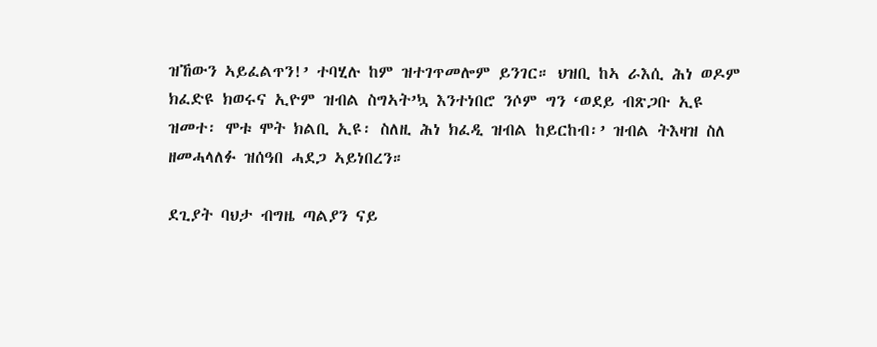ዝኸውን ኣይፈልጥን!’ ተባሂሉ ከም ዝተገጥመሎም ይንገር። ህዝቢ ከኣ ራእሲ ሕነ ወዶም ክፈድዩ ክወሩና ኢዮም ዝብል ስግኣት’ኳ እንተነበሮ ንሶም ግን ‘ወደይ ብጽጋቡ ኢዩ ዝመተ፡ ሞቱ ሞት ክልቢ ኢዩ፡ ስለዚ ሕነ ክፈዲ ዝብል ከይርከብ፡’ ዝብል ትእዛዝ ስለ ዘመሓላለፉ ዝሰዓበ ሓደጋ ኣይነበረን።

ደጊያት ባህታ ብግዜ ጣልያን ናይ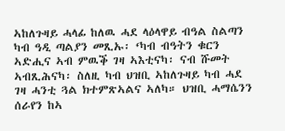ኣከለጉዛይ ሓላፊ ከለዉ ሓደ ላዕላዋይ ብዓል ስልጣን ካብ ዓዲ ጣልያን መጺኡ፡ ‘ካብ ብዓትን ቁርን ኣድሒና ኣብ ምዉቕ ገዛ ኣእቲናካ፡ ናብ ሹመት ኣብጺሕናካ፡ ስለዚ ካብ ህዝቢ ኣከለጉዛይ ካብ ሓደ ገዛ ሓንቲ ጓል ክተምጽኣልና ኣለካ። ህዝቢ ሓማሴንን ሰራየን ከኣ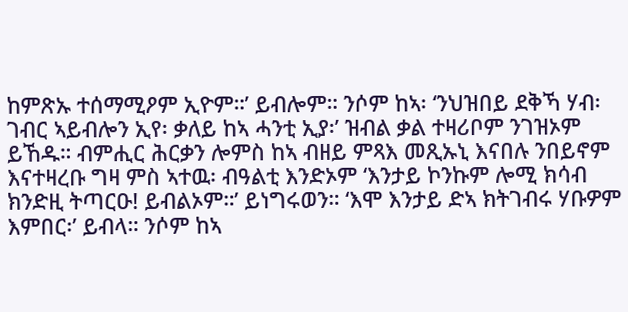ከምጽኡ ተሰማሚዖም ኢዮም።’ ይብሎም። ንሶም ከኣ፡ ‘ንህዝበይ ደቅኻ ሃብ፡ ገብር ኣይብሎን ኢየ፡ ቃለይ ከኣ ሓንቲ ኢያ፡’ ዝብል ቃል ተዛሪቦም ንገዝኦም ይኸዱ። ብምሒር ሕርቃን ሎምስ ከኣ ብዘይ ምጻእ መጺኡኒ እናበሉ ንበይኖም እናተዛረቡ ግዛ ምስ ኣተዉ፡ ብዓልቲ እንድኦም ‘እንታይ ኮንኩም ሎሚ ክሳብ ክንድዚ ትጣርዑ! ይብልኦም።’ ይነግሩወን። ‘እሞ እንታይ ድኣ ክትገብሩ ሃቡዎም እምበር፡’ ይብላ። ንሶም ከኣ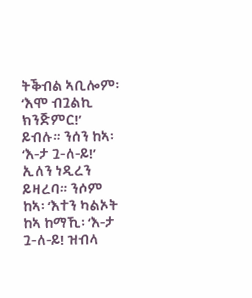ትቕብል ኣቢሎም፡ ‘እሞ ብጓልኪ ክንጅምር!’ ይብሉ። ንሰን ከኣ፡ ‘እ-ታ ጓ-ለ-ይ!’ ኢለን ነዲረን ይዛረባ። ንሶም ከኣ፡ ‘እተን ካልኦት ከኣ ከማኺ፡ ‘እ-ታ ጓ-ለ-ይ! ዝብላ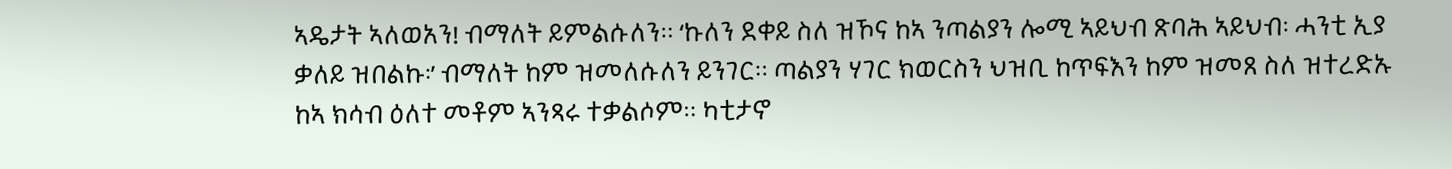ኣዴታት ኣለወአን! ብማለት ይምልሱለን። ‘ኩለን ደቀይ ስለ ዝኾና ከኣ ንጣልያን ሎሚ ኣይህብ ጽባሕ ኣይህብ፡ ሓንቲ ኢያ ቃለይ ዝበልኩ፡’ ብማለት ከም ዝመለሱለን ይንገር። ጣልያን ሃገር ክወርስን ህዝቢ ከጥፍእን ከም ዝመጸ ስለ ዝተረድኡ ከኣ ክሳብ ዕለተ መቶም ኣንጻሩ ተቃልሶም። ካቲታኖ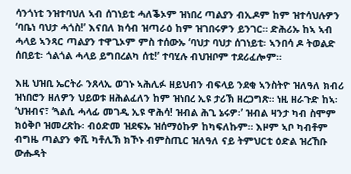ሳንጎነቲ ንዝተባህለ ኣብ ሰገነይቲ ሓለቕኦም ዝነበረ ጣልያን ብኢዶም ከም ዝተሳህሉዎን ‘ባቤነ ባህታ ሓጎስ!’ እናበለ ክሳብ ዝጣራዕ ከም ዝገበሩዎን ይንገር። ድሕሪኡ ከኣ ኣብ ሓላይ ኣንጻር ጣልያን ተዋጊኦም ምስ ተሰውኡ ‘ባህታ ባህታ ሰገነይቲ፡ ኣንበሳ ዶ ትወልድ ሰበይቲ፡ ጎልጎል ሓላይ ይግበረልካ ሰቲ!’ ተባሂሉ ብህዝቦም ተደሪፈሎም።

እዚ ህዝቢ ኤርትራ ንጸላኢ ወገኑ ኣሕሊፉ ዘይህብን ብፍላይ ንደቂ ኣንስትዮ ዝለዓለ ክብሪ ዝነበሮን ዘለዎን ህይወቱ ዘሕልፈለን ከም ዝነበረ ኢዩ ታሪኽ ዘረጋግጽ። ነዚ ዘራጉድ ከኣ፡ ‘ህዝብና፣ ‘ጓልሲ ሓላፊ መገዲ ኢዩ ዋሕሳ! ዝብል ሕጊ ኔሩዎ፡’ ዝብል ዛንታ ካብ ስሞም ክዕቅቦ ዝመረጽኩ፡ ብዕድመ ዝደፍኡ ዝሰማዕኩዎ ከካፍለኩም። እዞም ኣቦ ካብቶም ብግዜ ጣልያን ቀሺ ካቶሊኽ ክኾኑ ብምስጢር ዝለዓለ ናይ ትምህርቲ ዕድል ዝረኸቡ ውሑዳት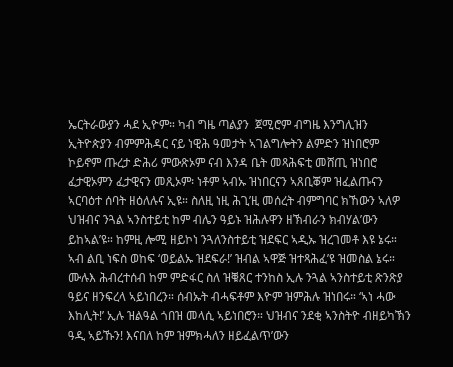ኤርትራውያን ሓደ ኢዮም። ካብ ግዜ ጣልያን  ጀሚሮም ብግዜ እንግሊዝን ኢትዮጵያን ብምምሕዳር ናይ ነዊሕ ዓመታት ኣገልግሎትን ልምድን ዝነበሮም ኮይኖም ጡረታ ድሕሪ ምውጽኦም ናብ እንዳ ቤት መጻሕፍቲ መሸጢ ዝነበሮ ፈታዊኦምን ፈታዊናን መጺኦም፡ ነቶም ኣብኡ ዝነበርናን ኣጸቢቖም ዝፈልጡናን ኣርባዕተ ሰባት ዘዕለሉና ኢዩ። ስለዚ ነዚ ሕጊ’ዚ መሰረት ብምግባር ክኸውን ኣለዎ ህዝብና ንጓል ኣንስተይቲ ከም ብሌን ዓይኑ ዝሕሉዋን ዘኽብራን ክብሃል’ውን ይከኣል’ዩ። ከምዚ ሎሚ ዘይኮነ ንጓለንስተይቲ ዝደፍር ኣዲኡ ዝረገመቶ እዩ ኔሩ። ኣብ ልቢ ነፍስ ወከፍ ‘ወይልኡ ዝደፍራ!’ ዝብል ኣዋጅ ዝተጻሕፈ’ዩ ዝመስል ኔሩ። ሙሉእ ሕብረተሰብ ከም ምድፋር ስለ ዝቑጸር ተንከስ ኢሉ ንጓል ኣንስተይቲ ጽንጽያ ዓይና ዘንፍረላ ኣይነበረን። ሰብኡት ብሓፍቶም እዮም ዝምሕሉ ዝነበሩ። ‘ኣነ ሓው እከሊት!’ ኢሉ ዝልዓል ጎበዝ መላሲ ኣይነበሮን። ህዝብና ንደቂ ኣንስትዮ ብዘይካኽን ዓዲ ኣይኹን! እናበለ ከም ዝምክሓለን ዘይፈልጥ’ውን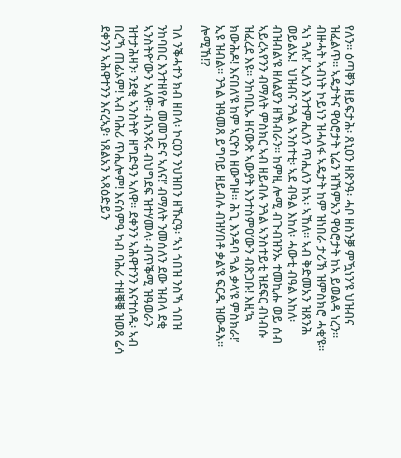የለን። ዕጣቐን ዘይፍታሕ፡ ጸኒዐን ዘጽንዓ፡ ሓቦ ዘስንቓ ምዃነን’ዩ ህዝብና ዝፈልጥ። ኣዴታትና ዋዕሮታት ኒሬን ዝኸምአን ዋዕሮታት ከኣ ይወልዳ ነረን። ብዙሓት ኣብነት ኮይነን ዝሓለፋ ኣዴታት ከም ዝነበራ ታሪኽ ዝምስክሮ ሓቂ’ዩ። ‘ኣነ ጓሉ!’ ኢለን እንተምሒለን ጥሒለን ከኣ፡ ኣኸለ። ኣብ ቅድመአን ዝጸንሕ ወይልኡ!  ህዝብና ንጓል ኣንስተቲ፡ ኣደ ብዓል እከለ፡ ሓውቲ ብዓል እከለ፡ ብዝብል’ዩ ዘለልያን ዘኽብራን። ከምዚ ሎሚ ብጉብዝንኡ ተመኪሑ ወይ ሰብ ኣይረኣየንን ብማለት ምስክር ኣብ ዘይብሉ ንጓል ኣንስተይቲ ዝደፍር ብነብሱ ዝፈረደ እዩ። ንከባቢኡ ዘናውጽ ኣውያት እንተስምዐ’ውን ብጽጋቡ! እዚ’ኳ ክውሕዶ! እናበለ’ዩ ከም ኣርዮስ ዘውግዞ። ሕጊ እንዳባ ‘ጓል ቃላ’ዩ ምስክራ!’ ኢዩ ዝብል። ንጓል ዝዓመጸ ይግባይ ዘይብሉ ብዝሃበቶ ቃል’ዩ ፍርዱ ዝውዳእ። ሎሚኸ!?

ገለ ንቕሓተን ክብ ዘበላ፡ ኮርዐን ንህዝበን ዘኹርዓ፡ ‘ኣነ ጎበዝ ንስኻ ጎበዝ ንከባበር እንተዘየሎ መመገድና ኣለና!’ ብማለት ንመሰለን ደው ዝብላ ደቂ ኣንስትዮ’ውን ኣለዋ። ብኣንጻሩ ብህግደፍ ዝተሃመላ፡ ብጥቕሚ ዝዓወራን ዝተታሕዛን፡ ንደቂ ኣንስትዮ ዘግድዓን ኣለዋ። ደቀንን ኣሕዋተንን እናተሰዱ፡ ኣብ በረኻ ጠፊኦም! ኣብ ባሕሪ ጥሒሎም! እናሰምዓ ካብ ባሕሪ ተዘቑቑ ዝወጸ ሬሳ ደቀንን ኣሕዋተንን እናረኣያ፡ ነጸልአን ኣጻዕድይን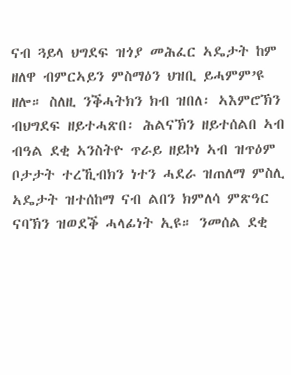ናብ ጓይላ ህግደፍ ዝጎያ መሕፈር ኣዴታት ከም ዘለዋ ብምርኣይን ምስማዕን ህዝቢ ይሓምም’ዩ ዘሎ። ስለዚ ንቕሓትክን ክብ ዝበለ፡ ኣእምሮኽን  ብህግደፍ ዘይተሓጽበ፡ ሕልናኽን ዘይተሰልበ ኣብ ብዓል ደቂ ኣንስትዮ ጥራይ ዘይኮነ ኣብ ዝጥዕም ቦታታት ተረኺብክን ነተን ሓደራ ዝጠለማ ምስሊ ኣዴታት ዝተሰከማ ናብ ልበን ክምለሳ ምጽዓር ናባኽን ዝወደቕ ሓላፊነት ኢዩ። ንመሰል ደቂ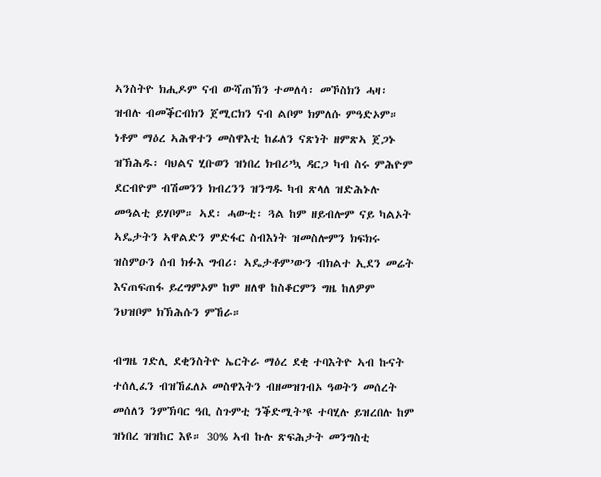ኣንስትዮ ክሒዶም ናብ ውሻጠኽን ተመለሳ፡ መኾስክን ሓዛ፡ ዝብሉ ብመቕርብክን ጀሚርክን ናብ ልቦም ክምለሱ ምዓድኦም። ነቶም ማዕረ ኣሕዋተን መስዋእቲ ከፊለን ናጽነት ዘምጽኣ ጀጋኑ  ዝኽሕዱ፡ ባህልና ሂቡወን ዝነበረ ክብሪ’ኳ ዳርጋ ካብ ስሩ ምሕዮም ደርብዮም ብሽመንን ክብረንን ዝንግዱ ካብ ጽላለ ዝድሕኑሉ መዓልቲ ይሃቦም። ኣደ፡ ሓውቲ፡ ጓል ከም ዘይብሎም ናይ ካልኦት ኣዴታትን ኣዋልድን ምድፋር ስብእነት ዝመስሎምን ክፍክሩ ዝስምዑን ሰብ ክፉእ ግብሪ፡ ኣዴታቶም’ውን ብክልተ ኢደን መሬት እናጠፍጠፋ ይረግምኦም ከም ዘለዋ ከስቆርምን ግዜ ከለዎም ንህዝቦም ክኽሕሱን ምኸራ።

ብግዜ ገድሊ ደቂንስትዮ ኤርትራ ማዕረ ደቂ ተባእትዮ ኣብ ኩናት ተሰሊፈን ብዝኸፈለኦ መስዋእትን ብዘመዝገብኦ ዓወትን መሰረት መሰለን ንምኽባር ዓቢ ስጉምቲ ንቕድሚት’ዩ ተባሂሉ ይዝረበሉ ከም ዝነበረ ዝዝከር እዩ። 30% ኣብ ኩሉ ጽፍሕታት መንግስቲ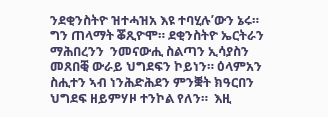ንደቂንስትዮ ዝተሓዝአ እዩ ተባሂሉ’ውን ኔሩ። ግን ጠላማት ቖጺዮሞ። ደቂንስትዮ ኤርትራን ማሕበረንን  ንመናውሒ ስልጣን ኢሳያስን መጸበቒ ውራይ ህግደፍን ኮይነን። ዕላምአን ስሒተን ኣብ ነንሕድሕደን ምንቛት ክዓርበን ህግደፍ ዘይምሃዞ ተንኮል የለን።  እዚ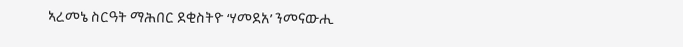ኣረመኔ ስርዓት ማሕበር ደቂስትዮ ‘ሃመደአ’ ንመናውሒ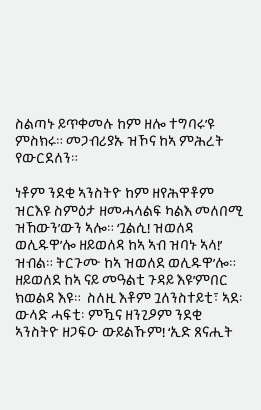ስልጣኑ ይጥቀመሉ ከም ዘሎ ተግባሩ’ዩ ምስክሩ። መጋብሪያኡ ዝኾና ከኣ ምሕረት የውርደለን።

ነቶም ንደቂ ኣንስትዮ ከም ዘየሕዋቶም ዝርእዩ ስምዕታ ዘመሓላልፍ ካልእ መለበሚ ዝኸውን’ውን ኣሎ። ‘ጓልሲ! ዝወለዳ ወሊዱዋ’ሎ ዘይወለዳ ከኣ ኣብ ዝባኑ ኣላ!’ ዝብል። ትርጉሙ ከኣ ዝወለደ ወሊዱዋ’ሎ። ዘይወለደ ከኣ ናይ መዓልቲ ጉዳይ እዩ’ምበር ክወልዳ እዩ።  ስለዚ እቶም ጓለንስተይቲ፣ ኣደ፡ ውላድ ሓፍቲ፡ ምዃና ዘንጊዖም ንደቂ ኣንስትዮ ዘጋፍዑ ውይልኹም! ‘ኢድ ጸናሒት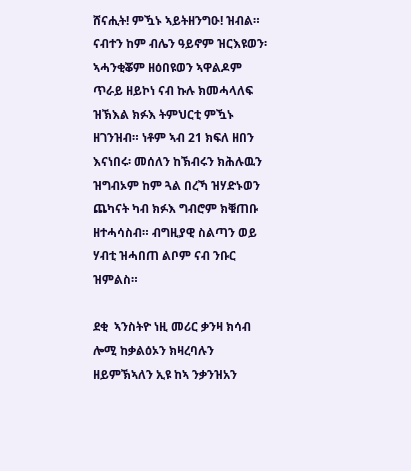ሸናሒት! ምዃኑ ኣይትዘንግዑ! ዝብል።  ናብተን ከም ብሌን ዓይኖም ዝርእዩወን፡ ኣሓንቂቖም ዘዕበዩወን ኣዋልዶም ጥራይ ዘይኮነ ናብ ኩሉ ክመሓላለፍ ዝኽእል ክፉእ ትምህርቲ ምዃኑ ዘገንዝብ። ነቶም ኣብ 21 ክፍለ ዘበን እናነበሩ፡ መሰለን ከኽብሩን ክሕሉዉን ዝግብኦም ከም ጓል በረኻ ዝሃድኑወን ጨካናት ካብ ክፉእ ግብሮም ክቑጠቡ ዘተሓሳስብ። ብግዚያዊ ስልጣን ወይ ሃብቲ ዝሓበጠ ልቦም ናብ ንቡር ዝምልስ።

ደቂ  ኣንስትዮ ነዚ መሪር ቃንዛ ክሳብ ሎሚ ከቃልዕኦን ክዛረባሉን ዘይምኽኣለን ኢዩ ከኣ ንቃንዝአን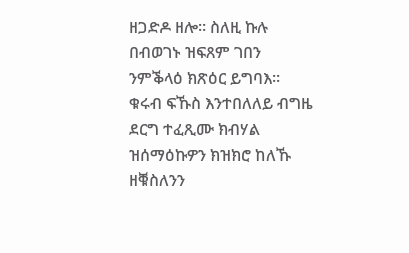ዘጋድዶ ዘሎ። ስለዚ ኩሉ በብወገኑ ዝፍጸም ገበን ንምቕላዕ ክጽዕር ይግባእ። ቁሩብ ፍኹስ እንተበለለይ ብግዜ ደርግ ተፈጺሙ ክብሃል ዝሰማዕኩዎን ክዝክሮ ከለኹ ዘቑስለንን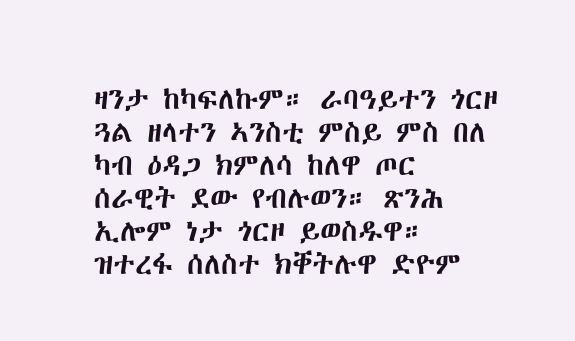ዛንታ ከካፍለኩም። ራባዓይተን ጎርዞ ጓል ዘላተን ኣንስቲ ምስይ ምስ በለ ካብ ዕዳጋ ክምለሳ ከለዋ ጦር ሰራዊት ደው የብሉወን። ጽንሕ ኢሎም ነታ ጎርዞ ይወስዱዋ። ዝተረፋ ሰለስተ ክቐትሉዋ ድዮም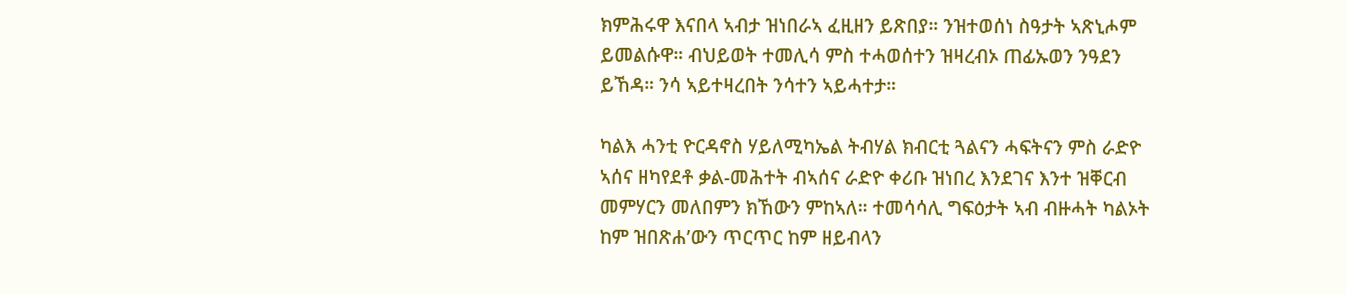ክምሕሩዋ እናበላ ኣብታ ዝነበራኣ ፈዚዘን ይጽበያ። ንዝተወሰነ ስዓታት ኣጽኒሖም ይመልሱዋ። ብህይወት ተመሊሳ ምስ ተሓወሰተን ዝዛረብኦ ጠፊኡወን ንዓደን ይኸዳ። ንሳ ኣይተዛረበት ንሳተን ኣይሓተታ።

ካልእ ሓንቲ ዮርዳኖስ ሃይለሚካኤል ትብሃል ክብርቲ ጓልናን ሓፍትናን ምስ ራድዮ ኣሰና ዘካየደቶ ቃል-መሕተት ብኣሰና ራድዮ ቀሪቡ ዝነበረ እንደገና እንተ ዝቐርብ መምሃርን መለበምን ክኸውን ምከኣለ። ተመሳሳሊ ግፍዕታት ኣብ ብዙሓት ካልኦት ከም ዝበጽሐ’ውን ጥርጥር ከም ዘይብላን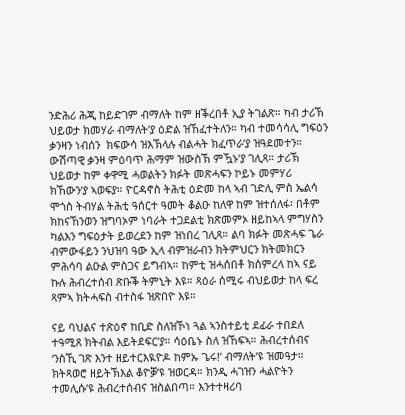ንድሕሪ ሕጂ ከይድገም ብማለት ከም ዘቕረበቶ ኢያ ትገልጽ። ካብ ታሪኽ ህይወታ ክመሃራ ብማለት’ያ ዕድል ዝኸፈተትለን። ካብ ተመሳሳሊ ግፍዕን ቃንዛን ነብሰን  ክፍውሳ ዝእኽላሉ ብልሓት ክፈጥራ’ያ ዝዓደመተን። ውሽጣዊ ቃንዛ ምዕባጥ ሕማም ዝውስኽ ምዃኑ’ያ ገሊጻ። ታሪኽ ህይወታ ከም ቀዋሚ ሓወልትን ክፉት መጽሓፍን ኮይኑ መምሃሪ ክኸውን’ያ ኣወፍያ። ዮርዳኖስ ትሕቲ ዕድመ ከላ ኣብ ገድሊ ምስ ኤልሳ ሞጎስ ትብሃል ትሕቲ ዓሰርተ ዓመት ቆልዑ ከለዋ ከም ዝተሰለፋ፡ በቶም ክከናኸንወን ዝግባኦም ነባራት ተጋደልቲ ክጽመምኦ ዘይከኣላ ምግሃስን ካልእን ግፍዕታት ይወረደን ከም ዝነበረ ገሊጻ። ልባ ክፉት መጽሓፍ ጌራ ብምውፋይን ንህዝባ ዓው ኢላ ብምዝራብን ክትምህርን ክትመክርን ምሕሳባ ልዑል ምስጋና ይግብኣ። ከምቲ ዝሓሰበቶ ክሰምረላ ከኣ ናይ ኩሉ ሕብረተሰብ ጽቡቕ ትምኒት እዩ። ጻዕራ ሰሚሩ ብህይወታ ከላ ፍረ ጻምኣ ክትሓፍስ ብተስፋ ዝጽበዮ እዩ።

ናይ ባህልና ተጽዕኖ ከቢድ ስለዝኾነ ጓል ኣንስተይቲ ደፊራ ተበደለ ተዓሚጸ ክትብል እይትደፍር’ያ። ሳዕቤኑ ስለ ዝኸፍኣ። ሕብረተሰብና ‘ንስኺ ገጽ እንተ ዘይተርእዪዮዶ ከምኡ ጌሩ!’ ብማለት’ዩ ዝመዓታ። ክትጻወሮ ዘይትኽእል ቆዮቓ’ዩ ዝወርዳ። ክንዲ ሓገዝን ሓልዮትን ተመሊሱ’ዩ ሕብረተሰብና ዝስልበጣ። እንተተዛሪባ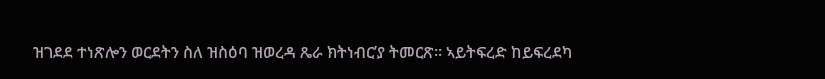ዝገደደ ተነጽሎን ወርደትን ስለ ዝስዕባ ዝወረዳ ጼራ ክትነብር’ያ ትመርጽ። ኣይትፍረድ ከይፍረደካ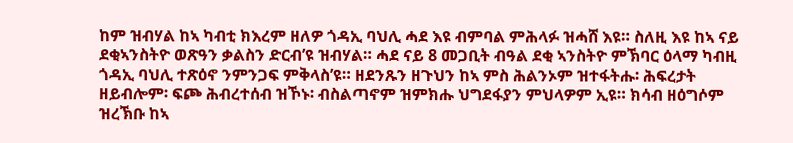ከም ዝብሃል ከኣ ካብቲ ክእረም ዘለዎ ጎዳኢ ባህሊ ሓደ እዩ ብምባል ምሕላፉ ዝሓሸ እዩ። ስለዚ እዩ ከኣ ናይ ደቂኣንስትዮ ወጽዓን ቃልስን ድርብ’ዩ ዝብሃል። ሓደ ናይ 8 መጋቢት ብዓል ደቂ ኣንስትዮ ምኽባር ዕላማ ካብዚ ጎዳኢ ባህሊ ተጽዕኖ ንምንጋፍ ምቅላስ’ዩ። ዘደንጹን ዘጉህን ከኣ ምስ ሕልንኦም ዝተፋትሑ፡ ሕፍረታት ዘይብሎም፡ ፍጮ ሕብረተሰብ ዝኾኑ፡ ብስልጣኖም ዝምክሑ ህግደፋያን ምህላዎም ኢዩ። ክሳብ ዘዕግሶም ዝረኽቡ ከኣ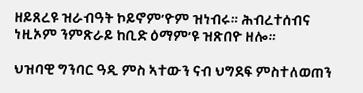ዘይጸረዩ ዝራብዓት ኮይኖም’ዮም ዝነብሩ። ሕብረተሰብና ነዚኦም ንምጽራይ ከቢድ ዕማም’ዩ ዝጽበዮ ዘሎ።

ህዝባዊ ግንባር ዓዲ ምስ ኣተውን ናብ ህግደፍ ምስተለወጠን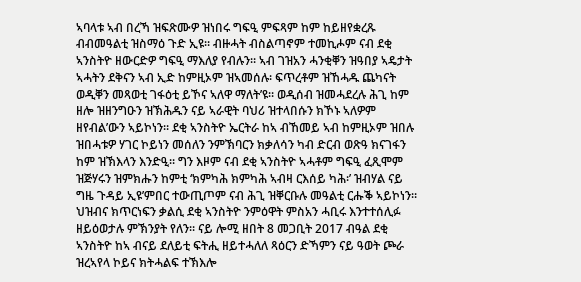ኣባላቱ ኣብ በረኻ ዝፍጽሙዎ ዝነበሩ ግፍዒ ምፍጻም ከም ከይዘየቋረጹ  ብብመዓልቲ ዝስማዕ ጉድ ኢዩ። ብዙሓት ብስልጣኖም ተመኪሖም ናብ ደቂ ኣንስትዮ ዘውርድዎ ግፍዒ ማእለያ የብሉን። ኣብ ገዝአን ሓንቂቐን ዝዓበያ ኣዴታት ኣሓትን ደቅናን ኣብ ኢድ ከምዚኦም ዝኣመሰሉ፡ ፍጥረቶም ዝኸሓዱ ጨካናት ወዲቐን መጻወቲ ገፋዕቲ ይኾና ኣለዋ ማለት’ዩ። ወዲሰብ ዝመሓደረሉ ሕጊ ከም ዘሎ ዝዘንግዑን ዝኽሕዱን ናይ ኣራዊት ባህሪ ዝተላበሱን ክኾኑ ኣለዎም ዘየብል’ውን ኣይኮነን። ደቂ ኣንስትዮ ኤርትራ ከኣ ብኸመይ ኣብ ከምዚኦም ዝበሉ ዝበሓቱዎ ሃገር ኮይነን መሰለን ንምኽባርን ክቃለሳን ካብ ድርብ ወጽዓ ክናገፋን ከም ዝኽእላን እንድዒ። ግን እዞም ናብ ደቂ ኣንስትዮ ኣሓቶም ግፍዒ ፈጺሞም ዝጅሃሩን ዝምክሑን ከምቲ ‘ክምካሕ ክምካሕ ኣብዛ ርእሰይ ካሕ፡’ ዝብሃል ናይ ግዜ ጉዳይ ኢዩ’ምበር ተውጢጦም ናብ ሕጊ ዝቐርቡሉ መዓልቲ ርሑቕ ኣይኮነን። ህዝብና ክጥርነፍን ቃልሲ ደቂ ኣንስትዮ ንምዕዋት ምስአን ሓቢሩ እንተተሰሊፉ ዘይዕወታሉ ምኽንያት የለን። ናይ ሎሚ ዘበት 8 መጋቢት 2017 ብዓል ደቂ ኣንስትዮ ከኣ ብናይ ደለይቲ ፍትሒ ዘይተሓለለ ጻዕርን ድኻምን ናይ ዓወት ጮራ ዝረኣየላ ኮይና ክትሓልፍ ተኽእሎ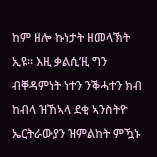ከም ዘሎ ኩነታት ዘመላኽት ኢዩ። እዚ ቃልሲ’ዚ ግን ብቐዳምነት ነተን ንቕሓተን ክብ ከብላ ዝኸኣላ ደቂ ኣንስትዮ ኤርትራውያን ዝምልከት ምዃኑ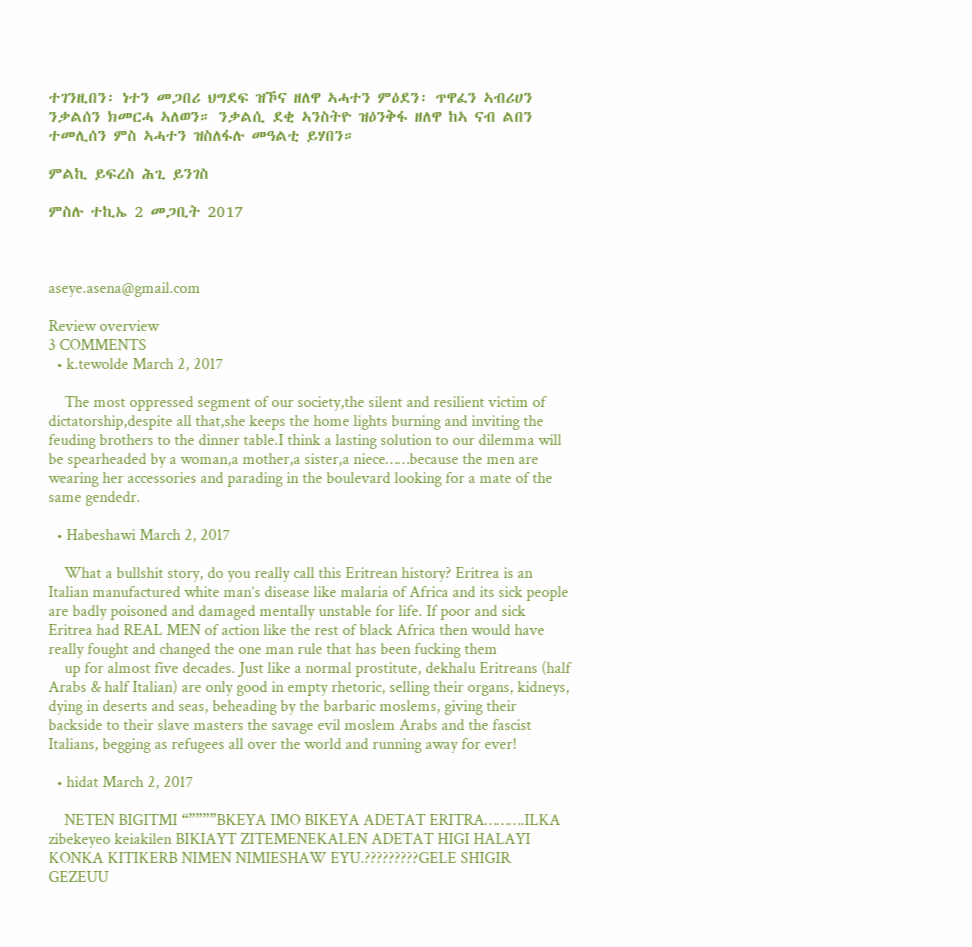ተገንዚበን፡ ነተን መጋበሪ ህግደፍ ዝኾና ዘለዋ ኣሓተን ምዕደን፡ ጥዋፈን ኣብሪሀን ንቃልሰን ክመርሓ ኣለወን። ንቃልሲ ደቂ ኣንስትዮ ዝዕንቅፋ ዘለዋ ከኣ ናብ ልበን ተመሊሰን ምስ ኣሓተን ዝስለፋሉ መዓልቲ ይሃበን።

ምልኪ ይፍረስ ሕጊ ይንገስ

ምስሉ ተኪኤ 2 መጋቢት 2017



aseye.asena@gmail.com

Review overview
3 COMMENTS
  • k.tewolde March 2, 2017

    The most oppressed segment of our society,the silent and resilient victim of dictatorship,despite all that,she keeps the home lights burning and inviting the feuding brothers to the dinner table.I think a lasting solution to our dilemma will be spearheaded by a woman,a mother,a sister,a niece……because the men are wearing her accessories and parading in the boulevard looking for a mate of the same gendedr.

  • Habeshawi March 2, 2017

    What a bullshit story, do you really call this Eritrean history? Eritrea is an Italian manufactured white man’s disease like malaria of Africa and its sick people are badly poisoned and damaged mentally unstable for life. If poor and sick Eritrea had REAL MEN of action like the rest of black Africa then would have really fought and changed the one man rule that has been fucking them
    up for almost five decades. Just like a normal prostitute, dekhalu Eritreans (half Arabs & half Italian) are only good in empty rhetoric, selling their organs, kidneys, dying in deserts and seas, beheading by the barbaric moslems, giving their backside to their slave masters the savage evil moslem Arabs and the fascist Italians, begging as refugees all over the world and running away for ever!

  • hidat March 2, 2017

    NETEN BIGITMI “””””BKEYA IMO BIKEYA ADETAT ERITRA……….ILKA zibekeyeo keiakilen BIKIAYT ZITEMENEKALEN ADETAT HIGI HALAYI KONKA KITIKERB NIMEN NIMIESHAW EYU.?????????GELE SHIGIR GEZEUU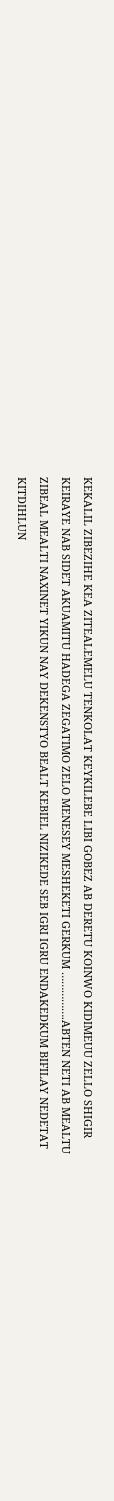KEKALIL ZIBEZIHE KEA ZITEALEMELU TENKOLAT KEYKILEBE LIBI GOBEZ AB DERETU KOINWO KIDIMEUU ZELLO SHIGIR KEIRAYE NAB SIDET AKUAMITU HADEGA ZEGATIMO ZELO MENESEY MESHEKETI GERKUM …………….ABTEN NETI AB MEALTU ZIBEAL MEALTI NAXINET YIKUN NAY DEKENSTYO BEALT KEBIEL NIZIKEDE SEB IGRI IGRU ENDAKEDKUM BIFILAY NEDETAT KITDIHLUN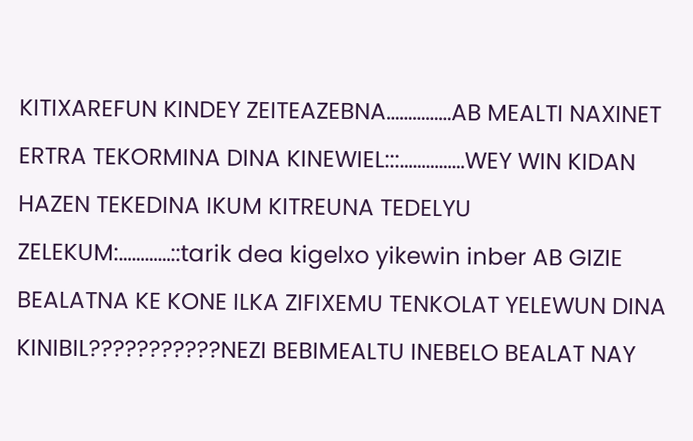KITIXAREFUN KINDEY ZEITEAZEBNA……………AB MEALTI NAXINET ERTRA TEKORMINA DINA KINEWIEL:::……………WEY WIN KIDAN HAZEN TEKEDINA IKUM KITREUNA TEDELYU ZELEKUM:…………::tarik dea kigelxo yikewin inber AB GIZIE BEALATNA KE KONE ILKA ZIFIXEMU TENKOLAT YELEWUN DINA KINIBIL???????????NEZI BEBIMEALTU INEBELO BEALAT NAY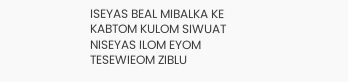ISEYAS BEAL MIBALKA KE KABTOM KULOM SIWUAT NISEYAS ILOM EYOM TESEWIEOM ZIBLU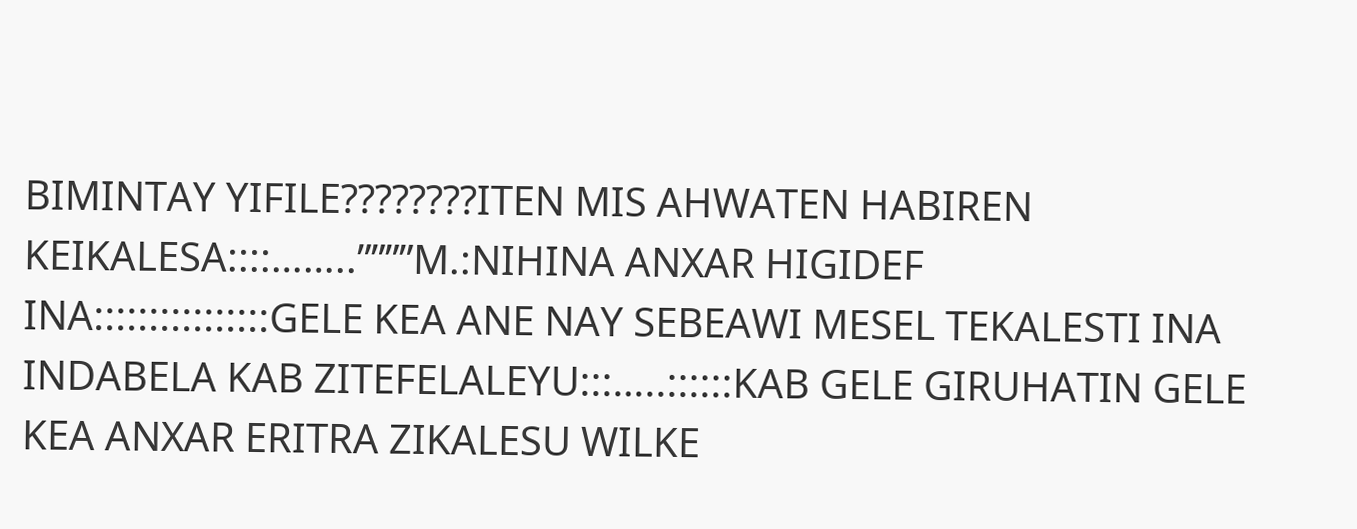BIMINTAY YIFILE????????ITEN MIS AHWATEN HABIREN KEIKALESA::::……..””””M.:NIHINA ANXAR HIGIDEF INA::::::::::::::::GELE KEA ANE NAY SEBEAWI MESEL TEKALESTI INA INDABELA KAB ZITEFELALEYU:::…..::::::KAB GELE GIRUHATIN GELE KEA ANXAR ERITRA ZIKALESU WILKE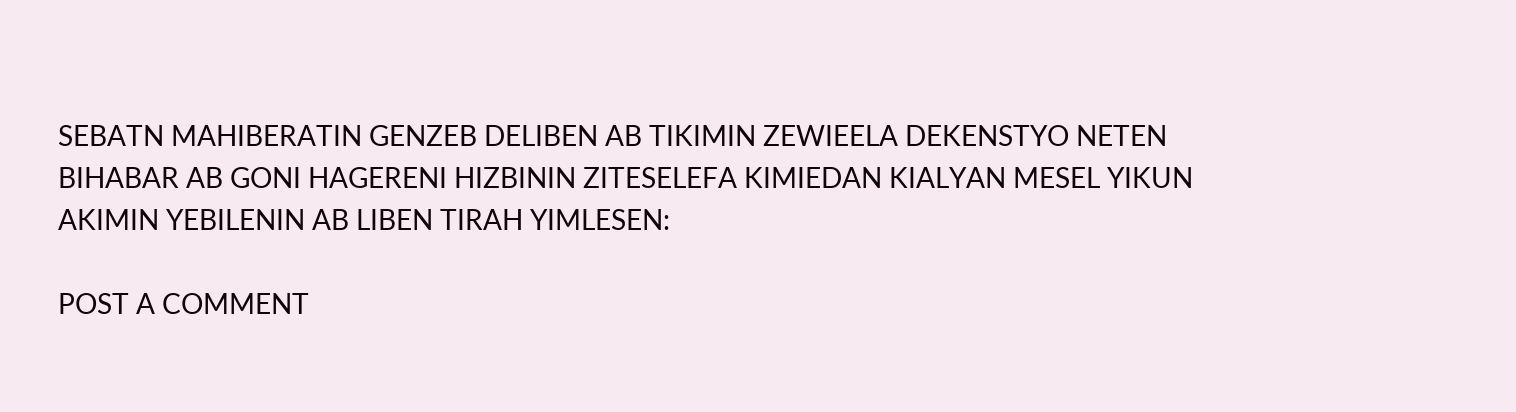SEBATN MAHIBERATIN GENZEB DELIBEN AB TIKIMIN ZEWIEELA DEKENSTYO NETEN BIHABAR AB GONI HAGERENI HIZBININ ZITESELEFA KIMIEDAN KIALYAN MESEL YIKUN AKIMIN YEBILENIN AB LIBEN TIRAH YIMLESEN:

POST A COMMENT